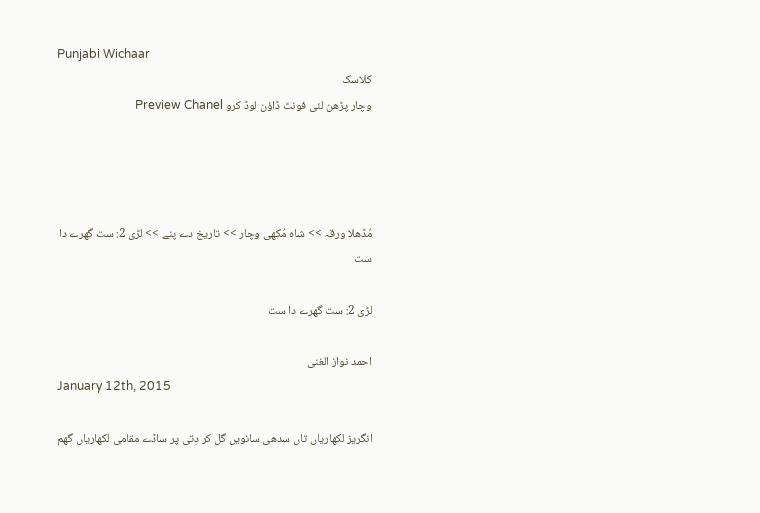Punjabi Wichaar
کلاسک
وچار پڑھن لئی فونٹ ڈاؤن لوڈ کرو Preview Chanel




مُڈھلا ورقہ >> شاہ مُکھی وچار >> تاریخ دے پنے >> لڑی 2: ست گھرے دا ست

لڑی 2: ست گھرے دا ست

احمد نواز الغنی
January 12th, 2015

انگریز لکھاریاں تاں سدھی سانویں گل کر دِتی پر ساڈے مقامی لکھاریاں گھم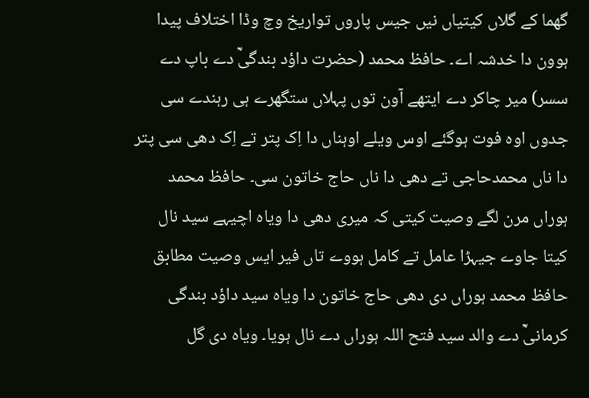گھما کے گلاں کیتیاں نیں جیس پاروں تواریخ وچ وڈا اختلاف پیدا ہوون دا خدشہ اے۔ حافظ محمد (حضرت داؤد بندگیؒ دے باپ دے سسر) میر چاکر دے ایتھے آون توں پہلاں ستگھرے ہی رہندے سی جدوں اوہ فوت ہوگئے اوس ویلے اوہناں دا اِک پتر تے اِک دھی سی پتر دا ناں محمدحاجی تے دھی دا ناں حاج خاتون سی۔ حافظ محمد ہوراں مرن لگے وصیت کیتی کہ میری دھی دا ویاہ اچیہے سید نال کیتا جاوے جیہڑا عامل تے کامل ہووے تاں فیر ایس وصیت مطابق حافظ محمد ہوراں دی دھی حاج خاتون دا ویاہ سید داؤد بندگی کرمانیؒ دے والد سید فتح اللہ ہوراں دے نال ہویا۔ ویاہ دی گل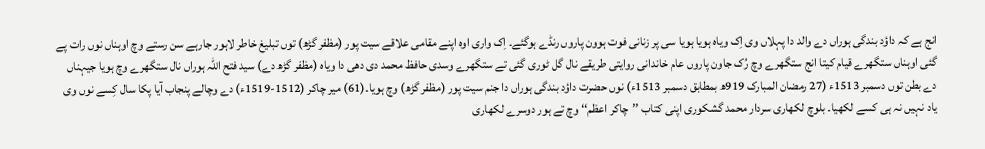انج ہے کہ داؤد بندگی ہوراں دے والد دا پہلاں وی اِک ویاہ ہویا ہویا سی پر زنانی فوت ہوون پاروں رنڈے ہوگئے۔ اِک واری اوہ اپنے مقامی علاقے سیت پور (مظفر گڑھ) توں تبلیغ خاطر لاہور جارہے سن رستے وچ اوہناں نوں رات پے گئی اوہناں ستگھرے قیام کیتا انج ستگھرے وچ رُک جاون پاروں عام خاندانی روایتی طریقے نال گل ٹوری گئی تے ستگھرے وسدی حافظ محمد دی دھی دا ویاہ (مظفر گڑھ دے) سید فتح اللہ ہوراں نال ستگھرے وچ ہویا جیہناں دے بطن توں دسمبر 1513ء (27 رمضان المبارک 919ھ بمطابق دسمبر 1513ء) نوں حضرت داؤد بندگی ہوراں دا جنم سیت پور (مظفر گڑھ) وچ ہویا۔(61) میر چاکر (1512-1519ء) دے وچالے پنجاب آیا پکا سال کِسے نوں وی یاد نہیں نہ ہی کسے لکھیا۔ بلوچ لکھاری سردار محمد گشکوری اپنی کتاب ’’چاکر اعظم‘‘ وچ تے ہور دوسرے لکھاری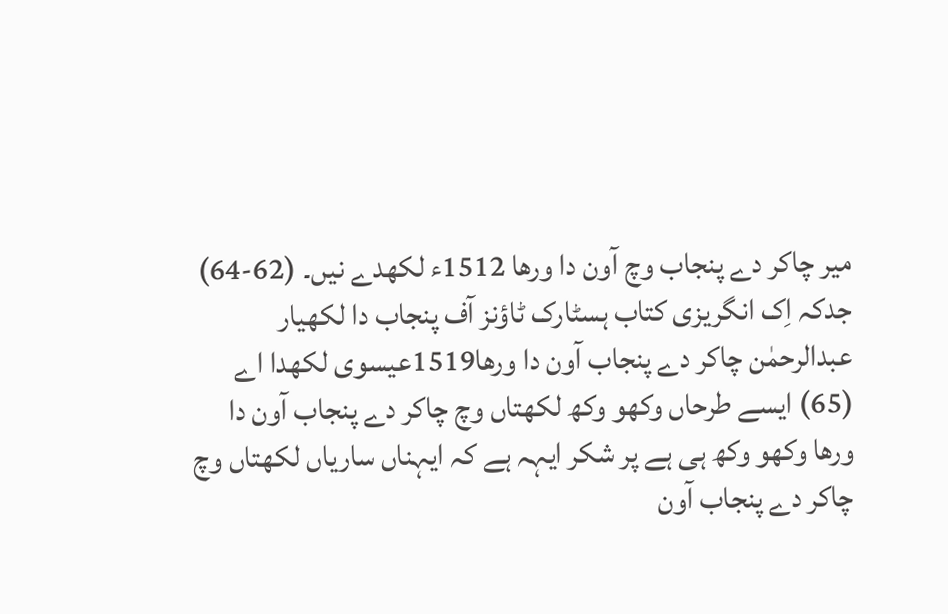میر چاکر دے پنجاب وچ آون دا ورھا 1512ء لکھدے نیں۔ (62-64) جدکہ اِک انگریزی کتاب ہسٹارک ٹاؤنز آف پنجاب دا لکھیار عبدالرحمٰن چاکر دے پنجاب آون دا ورھا1519عیسوی لکھدا اے (65) ایسے طرحاں وکھو وکھ لکھتاں وچ چاکر دے پنجاب آون دا ورھا وکھو وکھ ہی ہے پر شکر ایہہ ہے کہ ایہناں ساریاں لکھتاں وچ چاکر دے پنجاب آون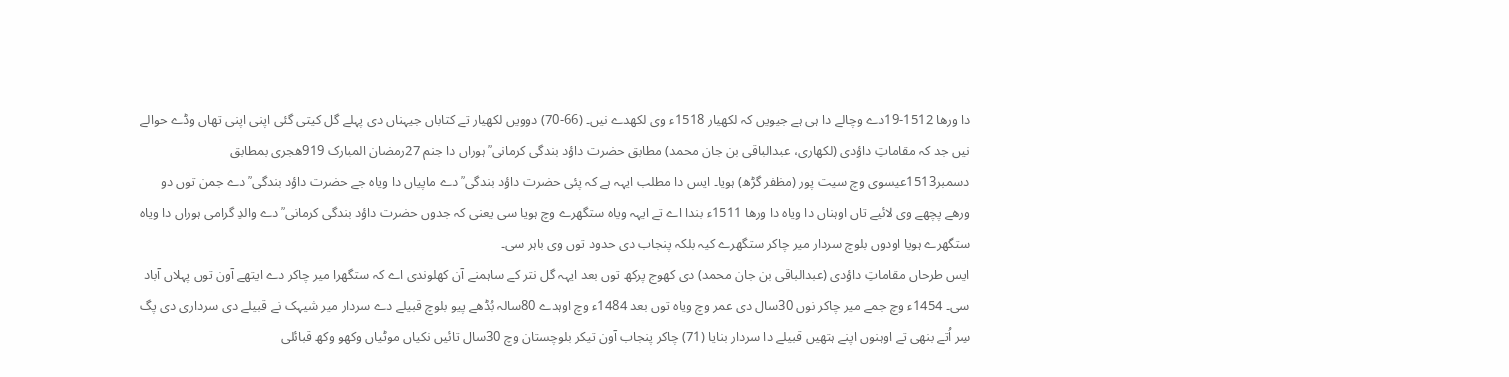دا ورھا 1512-19دے وچالے دا ہی ہے جیویں کہ لکھیار 1518ء وی لکھدے نیں۔ (66-70) دوویں لکھیار تے کتاباں جیہناں دی پہلے گل کیتی گئی اپنی اپنی تھاں وڈے حوالے نیں جد کہ مقاماتِ داؤدی (لکھاری، عبدالباقی بن جان محمد) مطابق حضرت داؤد بندگی کرمانی ؒ ہوراں دا جنم 27رمضان المبارک 919ھجری بمطابق دسمبر1513عیسوی وچ سیت پور (مظفر گڑھ) ہویا۔ ایس دا مطلب ایہہ ہے کہ پئی حضرت داؤد بندگی ؒ دے ماپیاں دا ویاہ جے حضرت داؤد بندگی ؒ دے جمن توں دو ورھے پچھے وی لائیے تاں اوہناں دا ویاہ دا ورھا 1511ء بندا اے تے ایہہ ویاہ ستگھرے وچ ہویا سی یعنی کہ جدوں حضرت داؤد بندگی کرمانی ؒ دے والدِ گرامی ہوراں دا ویاہ ستگھرے ہویا اودوں بلوچ سردار میر چاکر ستگھرے کیہ بلکہ پنجاب دی حدود توں وی باہر سی۔
ایس طرحاں مقاماتِ داؤدی (عبدالباقی بن جان محمد) دی کھوج پرکھ توں بعد ایہہ گل نتر کے ساہمنے آن کھلوندی اے کہ ستگھرا میر چاکر دے ایتھے آون توں پہلاں آباد سی۔ 1454ء وچ جمے میر چاکر نوں 30سال دی عمر وچ ویاہ توں بعد 1484ء وچ اوہدے 80سالہ بُڈھے پیو بلوچ قبیلے دے سردار میر شیہک نے قبیلے دی سرداری دی پگ سِر اُتے بنھی تے اوہنوں اپنے ہتھیں قبیلے دا سردار بنایا (71) چاکر پنجاب آون تیکر بلوچستان وچ 30سال تائیں نکیاں موٹیاں وکھو وکھ قبائلی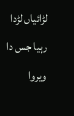لڑائیاں لڑدا رہیا جس دا ویروا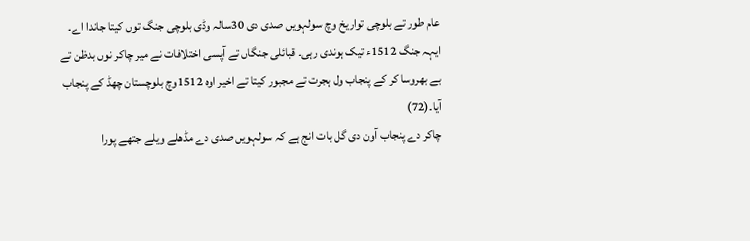عام طور تے بلوچی تواریخ وچ سولہویں صدی دی 30سالہ وڈی بلوچی جنگ توں کیتا جاندا اے۔ ایہہ جنگ 1512ء تیک ہوندی رہی۔ قبائلی جنگاں تے آپسی اختلافات نے میر چاکر نوں بدظن تے بے بھروسا کر کے پنجاب ول ہجرت تے مجبور کیتا تے اخیر اوہ 1512وچ بلوچستان چھڈ کے پنجاب آیا۔(72)
چاکر دے پنجاب آون دی گل بات انج ہے کہ سولہویں صدی دے مڈھلے ویلے جتھے پورا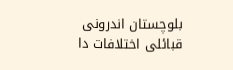بلوچستان اندرونی قبائلی اختلافات دا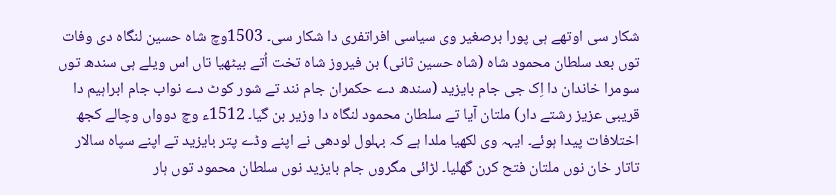شکار سی اوتھے ہی پورا برصغیر وی سیاسی افراتفری دا شکار سی۔ 1503وچ شاہ حسین لنگاہ دی وفات توں بعد سلطان محمود شاہ (شاہ حسین ثانی) بن فیروز شاہ تخت اُتے بیٹھیا تاں اس ویلے ہی سندھ توں سومرا خاندان دا اِک جی جام بایزید (سندھ دے حکمران جام نند تے شور کوٹ دے نواب جام ابراہیم دا قریبی عزیز رشتے دار) ملتان آیا تے سلطان محمود لنگاہ دا وزیر بن گیا۔ 1512ء وچ دوواں وچالے کجھ اختلافات پیدا ہوئے۔ ایہہ وی لکھیا ملدا ہے کہ بہلول لودھی نے اپنے وڈے پتر بایزید تے اپنے سپاہ سالار تاتار خان نوں ملتان فتح کرن گھلیا۔ لڑائی مگروں جام بایزید نوں سلطان محمود توں ہار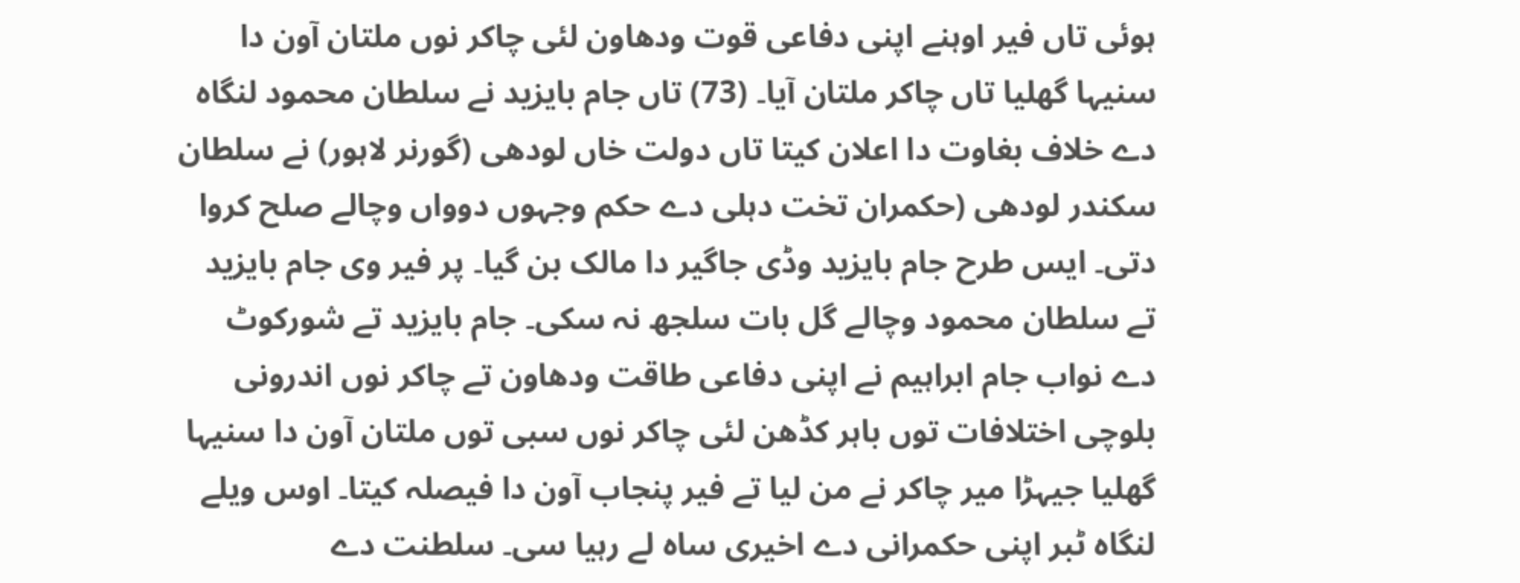ہوئی تاں فیر اوہنے اپنی دفاعی قوت ودھاون لئی چاکر نوں ملتان آون دا سنیہا گھلیا تاں چاکر ملتان آیا۔ (73) تاں جام بایزید نے سلطان محمود لنگاہ دے خلاف بغاوت دا اعلان کیتا تاں دولت خاں لودھی (گورنر لاہور) نے سلطان سکندر لودھی (حکمران تخت دہلی دے حکم وجہوں دوواں وچالے صلح کروا دتی۔ ایس طرح جام بایزید وڈی جاگیر دا مالک بن گیا۔ پر فیر وی جام بایزید تے سلطان محمود وچالے گل بات سلجھ نہ سکی۔ جام بایزید تے شورکوٹ دے نواب جام ابراہیم نے اپنی دفاعی طاقت ودھاون تے چاکر نوں اندرونی بلوچی اختلافات توں باہر کڈھن لئی چاکر نوں سبی توں ملتان آون دا سنیہا گھلیا جیہڑا میر چاکر نے من لیا تے فیر پنجاب آون دا فیصلہ کیتا۔ اوس ویلے لنگاہ ٹبر اپنی حکمرانی دے اخیری ساہ لے رہیا سی۔ سلطنت دے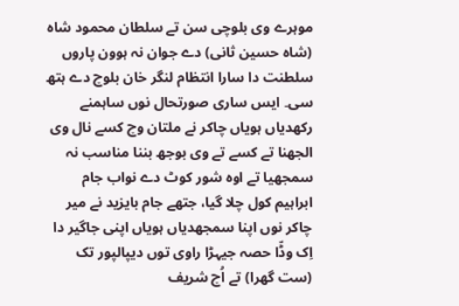موہرے وی بلوچی سن تے سلطان محمود شاہ (شاہ حسین ثانی) دے جوان نہ ہوون پاروں سلطنت دا سارا انتظام لنگر خان بلوچ دے ہتھ سی۔ ایس ساری صورتحال نوں ساہمنے رکھدیاں ہویاں چاکر نے ملتان وچ کسے نال وی الجھنا تے کسے تے وی بوجھ بننا مناسب نہ سمجھیا تے اوہ شور کوٹ دے نواب جام ابراہیم کول چلا گیا، جتھے جام بایزید نے میر چاکر نوں اپنا سمجھدیاں ہویاں اپنی جاگیر دا اِک وڈّا حصہ جیہڑا راوی توں دیپالپور تک (ست گھرا) تے اُچ شریف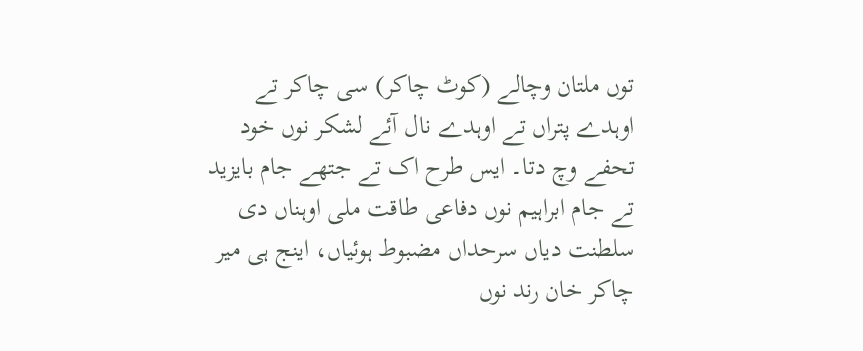توں ملتان وچالے (کوٹ چاکر) سی چاکر تے اوہدے پتراں تے اوہدے نال آئے لشکر نوں خود تحفے وچ دتا۔ ایس طرح اک تے جتھے جام بایزید تے جام ابراہیم نوں دفاعی طاقت ملی اوہناں دی سلطنت دیاں سرحداں مضبوط ہوئیاں، اینج ہی میر چاکر خان رند نوں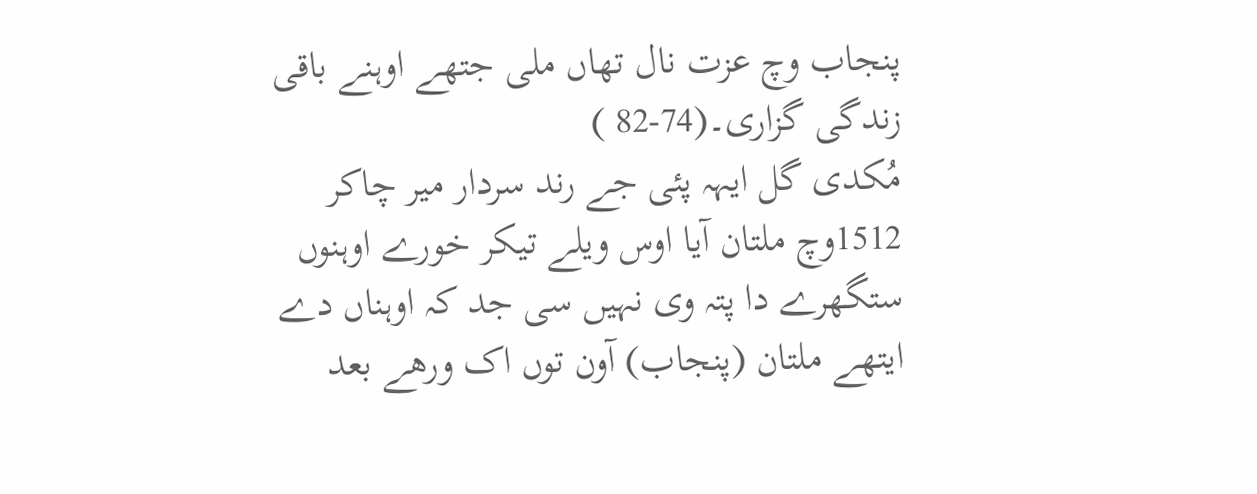پنجاب وچ عزت نال تھاں ملی جتھے اوہنے باقی زندگی گزاری۔(74-82 )
مُکدی گل ایہہ پئی جے رند سردار میر چاکر 1512وچ ملتان آیا اوس ویلے تیکر خورے اوہنوں ستگھرے دا پتہ وی نہیں سی جد کہ اوہناں دے ایتھے ملتان (پنجاب) آون توں اک ورھے بعد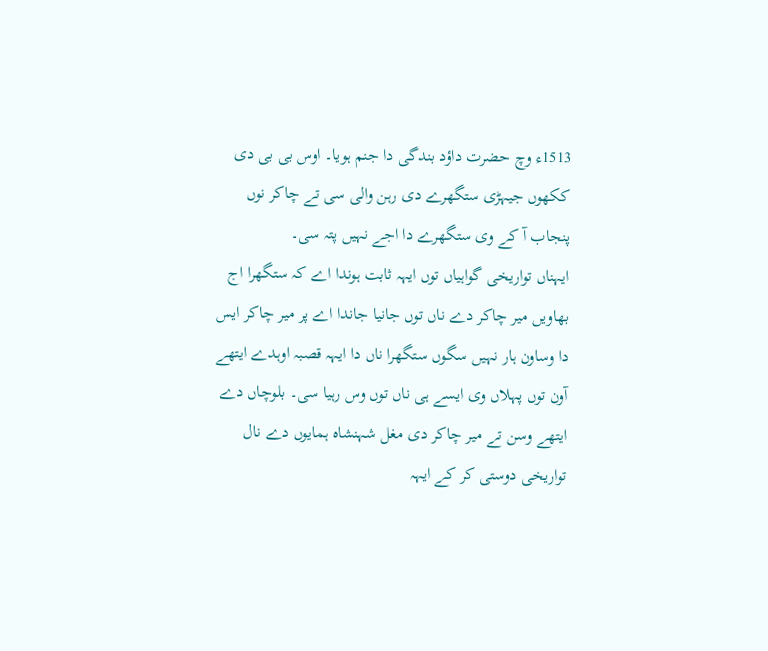1513ء وچ حضرت داؤد بندگی دا جنم ہویا۔ اوس بی بی دی ککھوں جیہڑی ستگھرے دی رہن والی سی تے چاکر نوں پنجاب آ کے وی ستگھرے دا اجے نہیں پتہ سی۔
ایہناں تواریخی گواہیاں توں ایہہ ثابت ہوندا اے کہ ستگھرا اج بھاویں میر چاکر دے ناں توں جانیا جاندا اے پر میر چاکر ایس دا وساون ہار نہیں سگوں ستگھرا ناں دا ایہہ قصبہ اوہدے ایتھے آون توں پہلاں وی ایسے ہی ناں توں وس رہیا سی۔ بلوچاں دے ایتھے وسن تے میر چاکر دی مغل شہنشاہ ہمایوں دے نال تواریخی دوستی کر کے ایہہ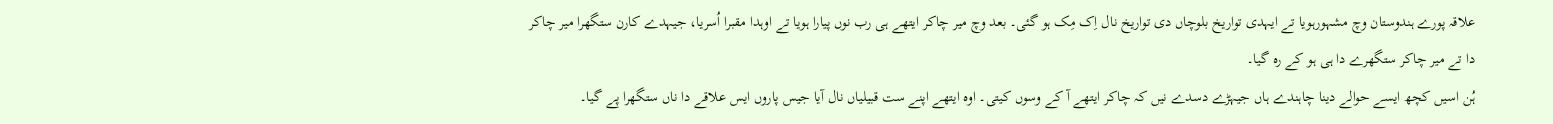علاقہ پورے ہندوستان وچ مشہورہویا تے ایہدی تواریخ بلوچاں دی تواریخ نال اِک مِک ہو گئی۔ بعد وچ میر چاکر ایتھے ہی رب نوں پیارا ہویا تے اوہدا مقبرا اُسریا، جیہدے کارن ستگھرا میر چاکر دا تے میر چاکر ستگھرے دا ہی ہو کے رہ گیا۔
ہُن اسیں کچھ ایسے حوالے دینا چاہندے ہاں جیہڑے دسدے نیں کہ چاکر ایتھے آ کے وسوں کیتی۔ اوہ ایتھے اپنے ست قبیلیاں نال آیا جیس پاروں ایس علاقے دا ناں ستگھرا پے گیا۔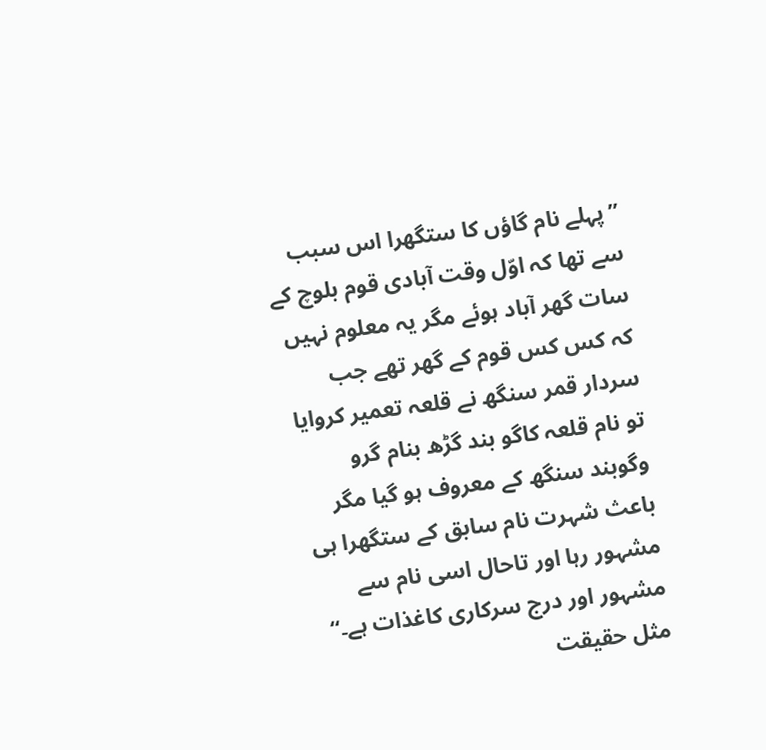’’پہلے نام گاؤں کا ستگھرا اس سبب سے تھا کہ اوّل وقت آبادی قوم بلوچ کے سات گھر آباد ہوئے مگر یہ معلوم نہیں کہ کس کس قوم کے گھر تھے جب سردار قمر سنگھ نے قلعہ تعمیر کروایا تو نام قلعہ کاگو بند گڑھ بنام گرو وگوبند سنگھ کے معروف ہو گیا مگر باعث شہرت نام سابق کے ستگھرا ہی مشہور رہا اور تاحال اسی نام سے مشہور اور درج سرکاری کاغذات ہے۔‘‘
مثل حقیقت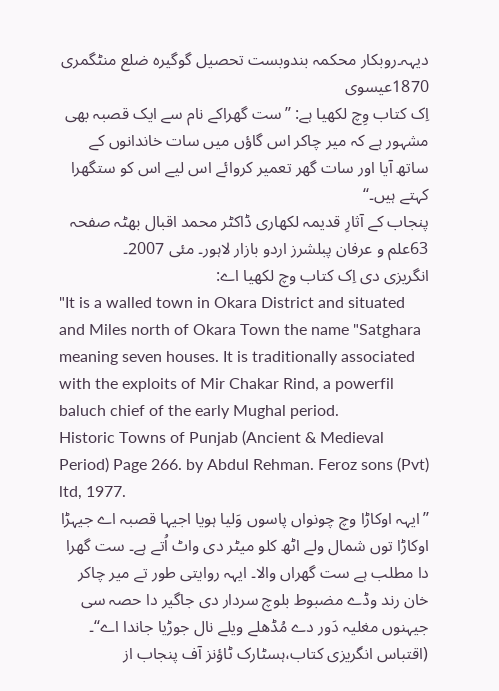دیہہ۔روبکار محکمہ بندوبست تحصیل گوگیرہ ضلع منٹگمری 1870عیسوی
اِک کتاب وِچ لکھیا ہے: ’’ست گھراکے نام سے ایک قصبہ بھی مشہور ہے کہ میر چاکر اس گاؤں میں سات خاندانوں کے ساتھ آیا اور سات گھر تعمیر کروائے اس لیے اس کو ستگھرا کہتے ہیں۔‘‘
پنجاب کے آثارِ قدیمہ لکھاری ڈاکٹر محمد اقبال بھٹہ صفحہ 63علم و عرفان پبلشرز اردو بازار لاہور۔ مئی 2007۔
انگریزی دی اِک کتاب وچ لکھیا اے:
"It is a walled town in Okara District and situated and Miles north of Okara Town the name "Satghara meaning seven houses. It is traditionally associated with the exploits of Mir Chakar Rind, a powerfil baluch chief of the early Mughal period.
Historic Towns of Punjab (Ancient & Medieval Period) Page 266. by Abdul Rehman. Feroz sons (Pvt) ltd, 1977.
’’ایہہ اوکاڑا وچ چونواں پاسوں وَلیا ہویا اجیہا قصبہ اے جیہڑا اوکاڑا توں شمال ولے اٹھ کلو میٹر دی واٹ اُتے ہے۔ ست گھرا دا مطلب ہے ست گھراں والا۔ ایہہ روایتی طور تے میر چاکر خان رند وڈے مضبوط بلوچ سردار دی جاگیر دا حصہ سی جیہنوں مغلیہ دَور دے مُڈھلے ویلے نال جوڑیا جاندا اے‘‘۔
(اقتباس انگریزی کتاب،ہسٹارک ٹاؤنز آف پنجاب از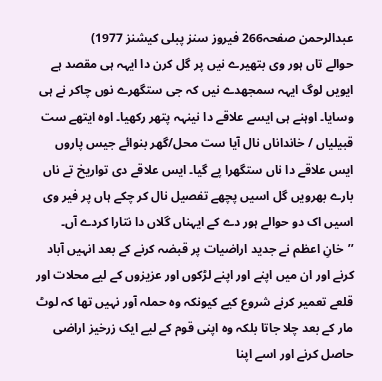عبدالرحمن صفحہ266 فیروز سنز پبلی کیشنز 1977)
حوالے تاں ہور وی بتھیرے نیں پر گل کرن دا ایہہ ہی مقصد ہے ایویں لوگ ایہہ سمجھدے نیں کہ جی ستگھرے نوں چاکر نے ہی وسایا۔ اوہنے ہی ایسے علاقے دا نینہہ پتھر رکھیا۔ اوہ ایتھے ست قبیلیاں / خانداناں نال آیا ست محل/گھر بنوائے جیس پاروں ایس علاقے دا ناں ستگھرا پے گیا۔ ایس علاقے دی تواریخ تے ناں بارے بھرویں گل اسیں پچھے تفصیل نال کر چکے ہاں پر فیر وی اسیں اک دو حوالے ہور دے کے ایہناں گلاں دا نتارا کردے آں۔
’’خانِ اعظم نے جدید اراضیات پر قبضہ کرنے کے بعد انہیں آباد کرنے اور ان میں اپنے اور اپنے لڑکوں اور عزیزوں کے لیے محلات اور قلعے تعمیر کرنے شروع کیے کیونکہ وہ حملہ آور نہیں تھا کہ لوٹ مار کے بعد چلا جاتا بلکہ وہ اپنی قوم کے لیے ایک زرخیز اراضی حاصل کرنے اور اسے اپنا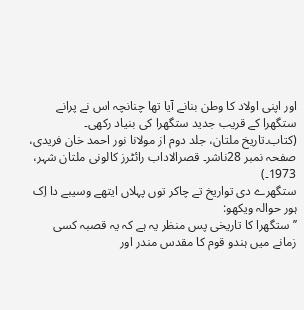اور اپنی اولاد کا وطن بنانے آیا تھا چنانچہ اس نے پرانے ستگھرا کے قریب جدید ستگھرا کی بنیاد رکھی۔
(کتاب۔تاریخ ملتان، جلد دوم از مولانا نور احمد خان فریدی، صفحہ نمبر 28ناشر۔ قصرالاداب رائٹرز کالونی ملتان شہر، 1973۔)
ستگھرے دی تواریخ تے چاکر توں پہلاں ایتھے وسیبے دا اِک ہور حوالہ ویکھو:
’’ستگھرا کا تاریخی پس منظر یہ ہے کہ یہ قصبہ کسی زمانے میں ہندو قوم کا مقدس مندر اور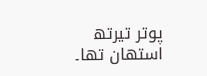پوتر تیرتھ استھان تھا۔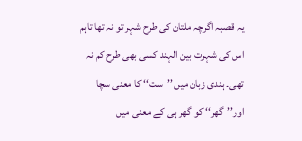یہ قصبہ اگرچہ ملتان کی طرح شہر تو نہ تھا تاہم اس کی شہرت بین الہند کسی بھی طرح کم نہ تھی۔ ہندی زبان میں ’’ست‘‘ کا معنی سچا اور’’گھر‘‘ کو گھر ہی کے معنی میں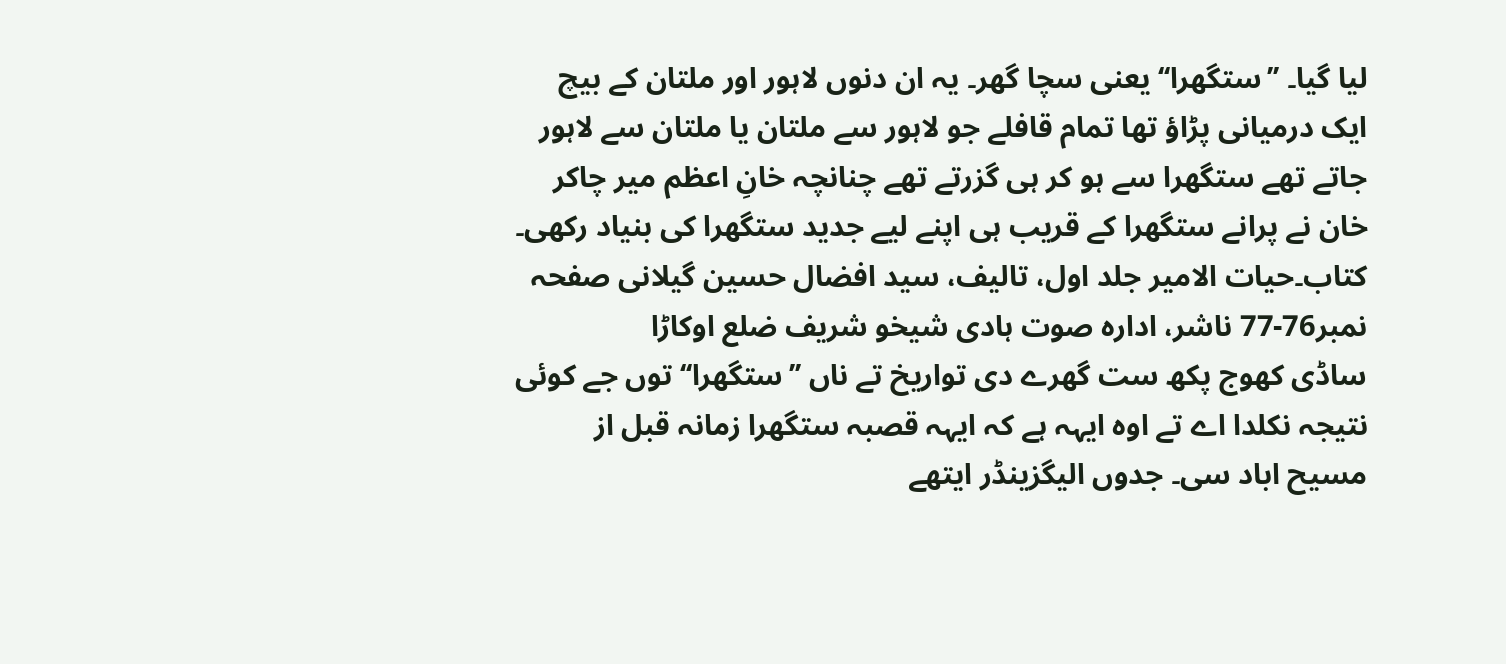لیا گیا۔ ’’ستگھرا‘‘ یعنی سچا گھر۔ یہ ان دنوں لاہور اور ملتان کے بیچ ایک درمیانی پڑاؤ تھا تمام قافلے جو لاہور سے ملتان یا ملتان سے لاہور جاتے تھے ستگھرا سے ہو کر ہی گزرتے تھے چنانچہ خانِ اعظم میر چاکر خان نے پرانے ستگھرا کے قریب ہی اپنے لیے جدید ستگھرا کی بنیاد رکھی۔
کتاب۔حیات الامیر جلد اول، تالیف، سید افضال حسین گیلانی صفحہ نمبر76-77 ناشر، ادارہ صوت ہادی شیخو شریف ضلع اوکاڑا
ساڈی کھوج پکھ ست گھرے دی تواریخ تے ناں ’’ستگھرا‘‘ توں جے کوئی نتیجہ نکلدا اے تے اوہ ایہہ ہے کہ ایہہ قصبہ ستگھرا زمانہ قبل از مسیح اباد سی۔ جدوں الیگزینڈر ایتھے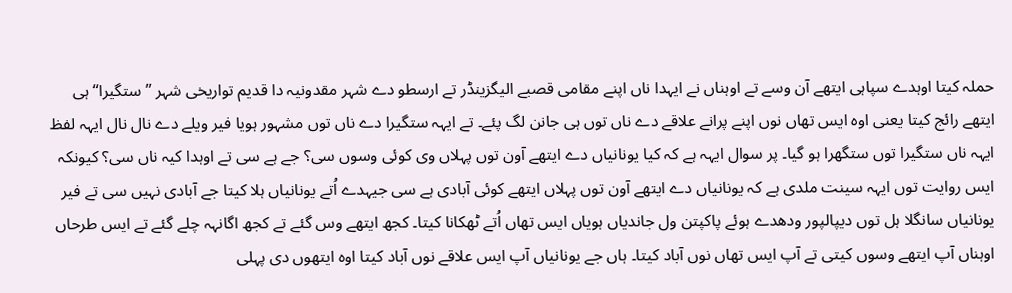حملہ کیتا اوہدے سپاہی ایتھے آن وسے تے اوہناں نے ایہدا ناں اپنے مقامی قصبے الیگزینڈر تے ارسطو دے شہر مقدونیہ دا قدیم تواریخی شہر ’’ستگیرا‘‘ ہی ایتھے رائج کیتا یعنی اوہ ایس تھاں نوں اپنے پرانے علاقے دے ناں توں ہی جانن لگ پئے۔ تے ایہہ ستگیرا دے ناں توں مشہور ہویا فیر ویلے دے نال نال ایہہ لفظ ایہہ ناں ستگیرا توں ستگھرا ہو گیا۔ پر سوال ایہہ ہے کہ کیا یونانیاں دے ایتھے آون توں پہلاں وی کوئی وسوں سی؟ جے ہے سی تے اوہدا کیہ ناں سی؟ کیونکہ ایس روایت توں ایہہ سینت ملدی ہے کہ یونانیاں دے ایتھے آون توں پہلاں ایتھے کوئی آبادی ہے سی جیہدے اُتے یونانیاں ہلا کیتا جے آبادی نہیں سی تے فیر یونانیاں سانگلا ہل توں دیپالپور ودھدے ہوئے پاکپتن ول جاندیاں ہویاں ایس تھاں اُتے ٹھکانا کیتا۔ کجھ ایتھے وس گئے تے کجھ اگانہہ چلے گئے تے ایس طرحاں اوہناں آپ ایتھے وسوں کیتی تے آپ ایس تھاں نوں آباد کیتا۔ ہاں جے یونانیاں آپ ایس علاقے نوں آباد کیتا اوہ ایتھوں دی پہلی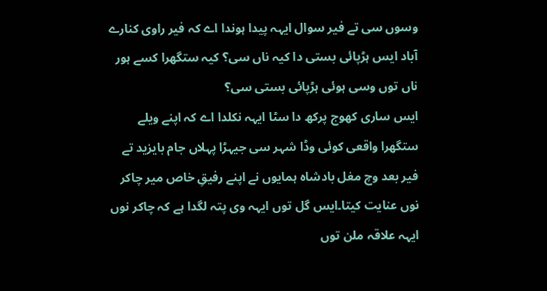وسوں سی تے فیر سوال ایہہ پیدا ہوندا اے کہ فیر راوی کنارے آباد ایس ہڑپائی بستی دا کیہ ناں سی؟ کیہ ستگھرا کسے ہور ناں توں وسی ہوئی ہڑپائی بستی سی؟
ایس ساری کھوج پرکھ دا سٹا ایہہ نکلدا اے کہ اپنے ویلے ستگھرا واقعی کوئی وڈا شہر سی جیہڑا پہلاں جام بایزید تے فیر بعد وچ مغل بادشاہ ہمایوں نے اپنے رفیقِ خاص میر چاکر نوں عنایت کیتا۔ایس گل توں ایہہ وی پتہ لگدا ہے کہ چاکر نوں ایہہ علاقہ ملن توں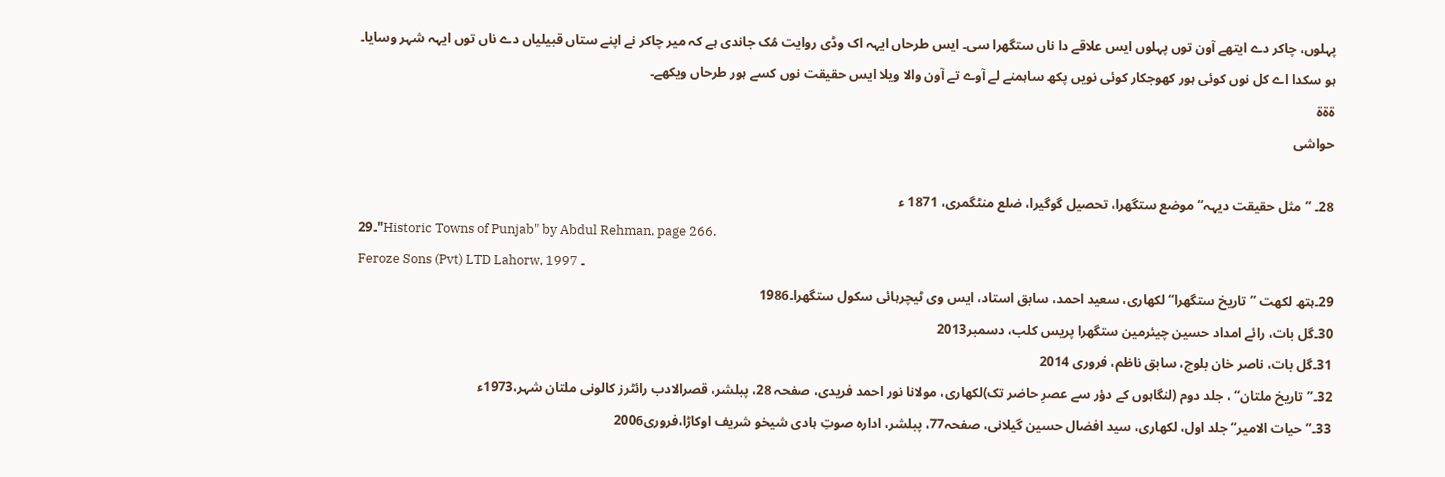پہلوں، چاکر دے ایتھے آون توں پہلوں ایس علاقے دا ناں ستگھرا سی۔ ایس طرحاں ایہہ اک وڈی روایت مُک جاندی ہے کہ میر چاکر نے اپنے ستاں قبیلیاں دے ناں توں ایہہ شہر وسایا۔
ہو سکدا اے کل نوں کوئی ہور کھوجکار کوئی نویں پکھ ساہمنے لے آوے تے آون والا ویلا ایس حقیقت نوں کسے ہور طرحاں ویکھے۔
ۃۃۃ
حواشی

28۔ ’’مثل حقیقت دیہہ‘‘ موضع ستگھرا، تحصیل گوگیرا، ضلع منٹگمری، 1871 ء
29۔"Historic Towns of Punjab" by Abdul Rehman, page 266.
Feroze Sons (Pvt) LTD Lahorw, 1997 ۔
29۔ہتھ لکھت ’’تاریخ ستگھرا‘‘ لکھاری، سعید احمد، سابق استاد، ایس وی ٹیچرہائی سکول ستگھرا۔1986
30۔گل بات، رائے امداد حسین چیئرمین ستگھرا پریس کلب، دسمبر2013
31۔گل بات، ناصر خان بلوچ، سابق ناظم، فروری 2014
32۔’’تاریخ ملتان‘‘ ، جلد دوم (لنگاہوں کے دؤر سے عصرِ حاضر تک)لکھاری، مولانا نور احمد فریدی، صفحہ 28، پبلشر، قصرالادب رائٹرز کالونی ملتان شہر،1973ء
33۔’’حیات الامیر‘‘ جلد اول، لکھاری، سید افضال حسین گیلانی، صفحہ77، پبلشر، ادارہ صوتِ ہادی شیخو شریف اوکاڑا،فروری2006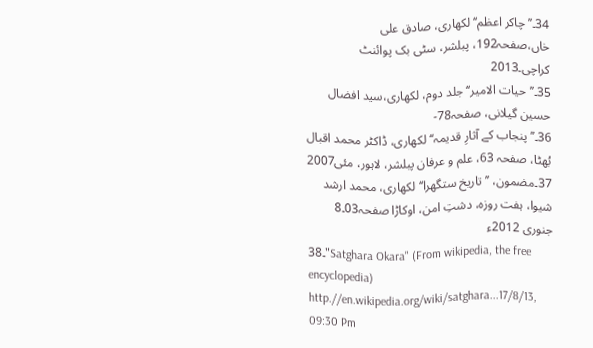34۔’’چاکر اعظم‘‘لکھاری، صادق علی خاں،صفحہ192، پبلشر، سٹی بک پوائنٹ کراچی۔2013
35۔’’حیات الامیر‘‘ جلد دوم، لکھاری،سید افضال حسین گیلانی، صفحہ78-
36۔’’پنجاب کے آثارِ قدیمہ‘‘لکھاری، ڈاکٹر محمد اقبال بُھٹا، صفحہ 63، علم و عرفان پبلشر، لاہور، مئی2007
37۔مضمون، ’’تاریخ ستگھرا‘‘ لکھاری، محمد ارشد شیوا، ہفت روزہ، دشتِ امن، اوکاڑا صفحہ03۔8 جنوری 2012ء
38۔"Satghara Okara" (From wikipedia, the free encyclopedia)
http.//en.wikipedia.org/wiki/satghara...17/8/13, 09:30 Pm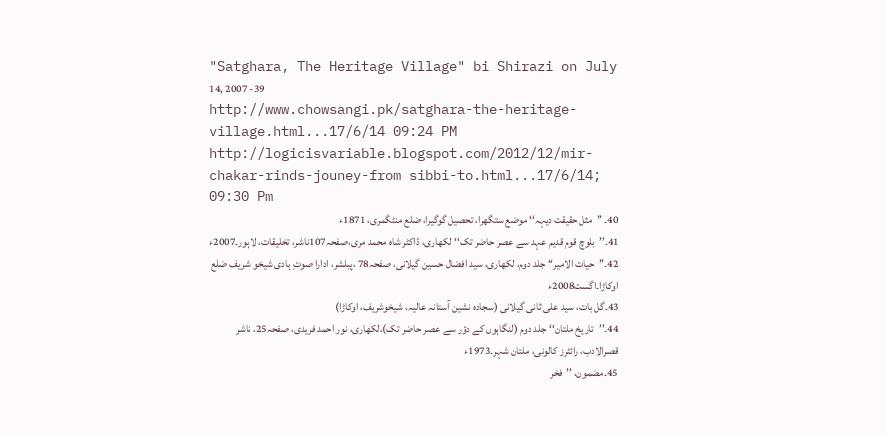"Satghara, The Heritage Village" bi Shirazi on July 14, 2007 -39
http://www.chowsangi.pk/satghara-the-heritage-village.html...17/6/14 09:24 PM
http://logicisvariable.blogspot.com/2012/12/mir-chakar-rinds-jouney-from sibbi-to.html...17/6/14; 09:30 Pm
40۔ ’’مثل حقیقت دیہہ‘‘ موضع ستگھرا، تحصیل گوگیرا، ضلع منٹگمری، 1871ء
41۔’’بلوچ قوم قدیم عہد سے عصر حاضر تک‘‘ لکھاری، ڈاکٹر شاہ محمد مری،صفحہ107ناشر، تخلیقات، لاہور۔2007ء
42۔’’حیات الامیر‘‘ جلد دوم، لکھاری، سید افضال حسین گیلانی، صفحہ78 ،پبلشر، ادارا صوتِ ہادی شیخو شریف ضلع اوکاڑا۔اگست2008ء
43۔گل بات، سید علی ثانی گیلانی (سجادہ نشین آستانہ عالیہ، شیخوشریف، اوکاڑا)
44۔’’تاریخ ملتان‘‘جلد دوم (لنگاہوں کے دؤر سے عصر حاضر تک)،لکھاری، نور احمد فریدی، صفحہ25، ناشر قصرالادب، رائٹرز کالونی، ملتان شہر۔1973ء
45۔مضمون، ’’فخر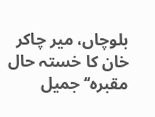بلوچاں، میر چاکر خان کا خستہ حال مقبرہ‘‘جمیل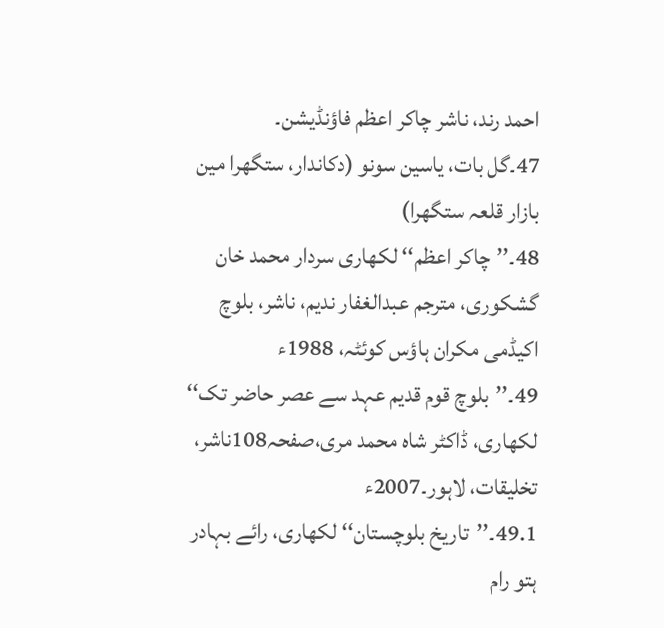احمد رند، ناشر چاکر اعظم فاؤنڈیشن۔
47۔گل بات، یاسین سونو (دکاندار، ستگھرا مین بازار قلعہ ستگھرا)
48۔’’چاکر اعظم‘‘ لکھاری سردار محمد خان گشکوری، مترجم عبدالغفار ندیم، ناشر، بلوچ اکیڈمی مکران ہاؤس کوئٹہ، 1988ء
49۔’’بلوچ قوم قدیم عہد سے عصر حاضر تک‘‘ لکھاری، ڈاکٹر شاہ محمد مری،صفحہ108ناشر، تخلیقات، لاہور۔2007ء
49.1۔’’تاریخ بلوچستان‘‘ لکھاری، رائے بہادر ہتو رام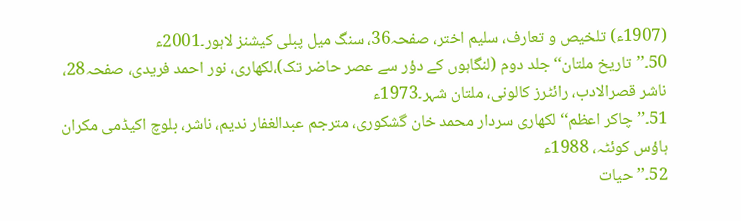(1907ء) تلخیص و تعارف، سلیم اختر، صفحہ36، سنگ میل پبلی کیشنز لاہور۔2001ء
50۔’’تاریخ ملتان‘‘جلد دوم (لنگاہوں کے دؤر سے عصر حاضر تک)،لکھاری، نور احمد فریدی، صفحہ28، ناشر قصرالادب، رائٹرز کالونی، ملتان شہر۔1973ء
51۔’’چاکر اعظم‘‘ لکھاری سردار محمد خان گشکوری، مترجم عبدالغفار ندیم، ناشر، بلوچ اکیڈمی مکران ہاؤس کوئٹہ، 1988ء
52۔’’حیات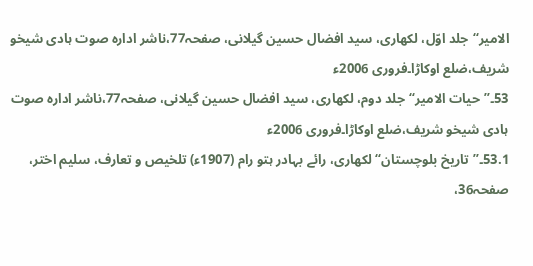الامیر‘‘جلد اوّل، لکھاری، سید افضال حسین گیلانی، صفحہ77،ناشر ادارہ صوت ہادی شیخو شریف،ضلع اوکاڑا۔فروری 2006ء
53۔’’حیات الامیر‘‘جلد دوم، لکھاری، سید افضال حسین گیلانی، صفحہ77،ناشر ادارہ صوت ہادی شیخو شریف،ضلع اوکاڑا۔فروری 2006ء
53.1۔’’تاریخ بلوچستان‘‘ لکھاری، رائے بہادر ہتو رام (1907ء) تلخیص و تعارف، سلیم اختر، صفحہ36،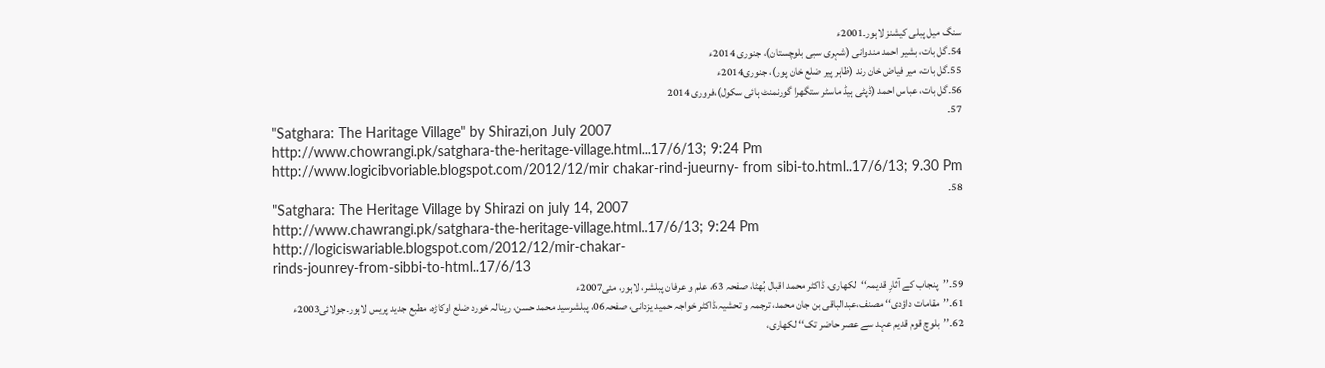سنگ میل پبلی کیشنز لاہور۔2001ء
54۔گل بات، بشیر احمد مندوانی (شہری سبی بلوچستان)، جنوری 2014ء
55۔گل بات، میر فیاض خان رند (ظاہر پیر ضلع خان پور)، جنوری2014ء
56۔گل بات، عباس احمد (ڈپٹی ہیڈ ماسٹر ستگھرا گورنمنٹ ہائی سکول)،فروری 2014
57۔
"Satghara: The Haritage Village" by Shirazi,on July 2007
http://www.chowrangi.pk/satghara-the-heritage-village.html...17/6/13; 9:24 Pm
http://www.logicibvoriable.blogspot.com/2012/12/mir chakar-rind-jueurny- from sibi-to.html..17/6/13; 9.30 Pm
58۔
"Satghara: The Heritage Village by Shirazi on july 14, 2007
http://www.chawrangi.pk/satghara-the-heritage-village.html..17/6/13; 9:24 Pm
http://logiciswariable.blogspot.com/2012/12/mir-chakar-
rinds-jounrey-from-sibbi-to-html..17/6/13
59۔’’پنجاب کے آثارِ قدیمہ‘‘لکھاری، ڈاکٹر محمد اقبال بُھٹا، صفحہ 63، علم و عرفان پبلشر، لاہور، مئی2007ء
61۔’’مقامات داؤدی‘‘ مصنف،عبدالباقی بن جان محمد، ترجمہ و تحشیہ،ڈاکٹر خواجہ حمید یزدانی، صفحہ06، پبلشرسید محمد حسن، رینالہ خورد ضلع اوکاڑہ، مطبع جدید پریس لاہور۔جولائی2003ء
62۔’’بلوچ قوم قدیم عہد سے عصر حاضر تک‘‘ لکھاری،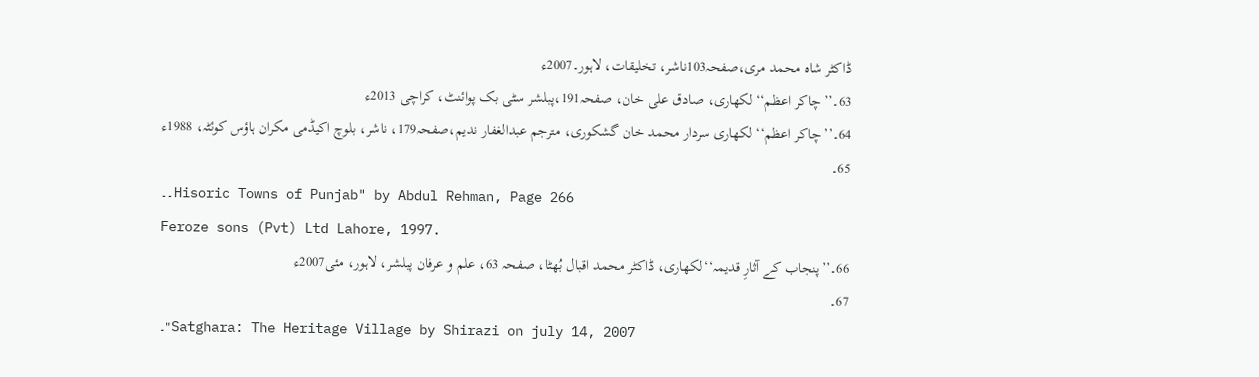ڈاکٹر شاہ محمد مری،صفحہ103ناشر، تخلیقات، لاہور۔2007ء
63۔’’چاکر اعظم‘‘ لکھاری، صادق علی خان، صفحہ191،پبلشر سٹی بک پوائنٹ، کراچی 2013ء
64۔’’چاکر اعظم‘‘ لکھاری سردار محمد خان گشکوری، مترجم عبدالغفار ندیم،صفحہ179، ناشر، بلوچ اکیڈمی مکران ہاؤس کوئٹہ، 1988ء
65۔
۔۔Hisoric Towns of Punjab" by Abdul Rehman, Page 266
Feroze sons (Pvt) Ltd Lahore, 1997.
66۔’’پنجاب کے آثارِ قدیمہ‘‘لکھاری، ڈاکٹر محمد اقبال بُھٹا، صفحہ 63، علم و عرفان پبلشر، لاہور، مئی2007ء
67۔
۔"Satghara: The Heritage Village by Shirazi on july 14, 2007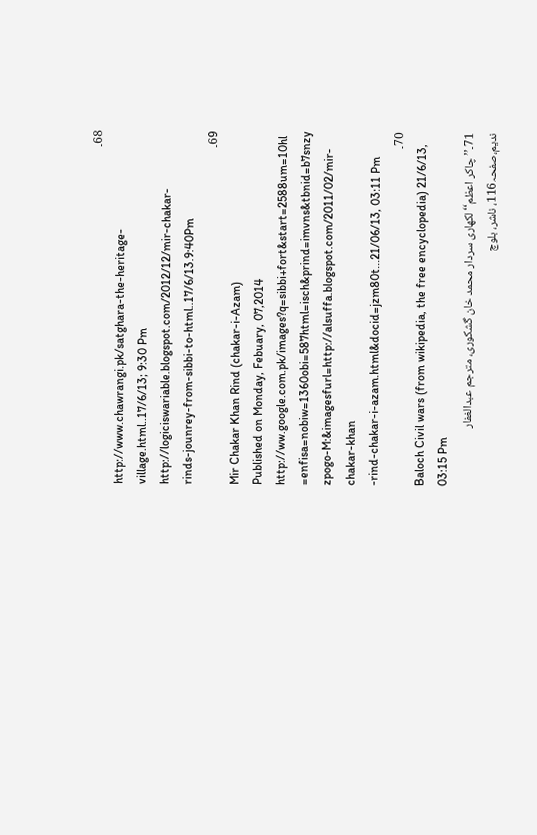68۔
http://www.chawrangi.pk/satghara-the-heritage-village.html..17/6/13; 9:30 Pm
http://logiciswariable.blogspot.com/2012/12/mir-chakar-
rinds-jounrey-from-sibbi-to-html..17/6/13.9:40Pm
69۔
Mir Chakar Khan Rind (chakar-i-Azam)
Published on Monday, Febuary, 07,2014
http://ww.google.com.pk/images?q=sibbi+fort&start=2588um=10hl
=enfisa=nobiw=1360obi=587html=isch&prind=imvns&tbnid=b7snzy
zpogo-M:&imagesfurl=http://alsuffa.blogspot.com/2011/02/mir-chakar-khan
-rind-chakar-i-azam.html&docid=jzm80t...21/06/13, 03:11 Pm
70۔
Baloch Civil wars (from wikipedia, the free encyclopedia) 21/6/13, 03:15 Pm
71۔’’چاکر اعظم‘‘ لکھاری سردار محمد خان گشکوری، مترجم عبدالغفار ندیم،صفحہ116، ناشر، بلوچ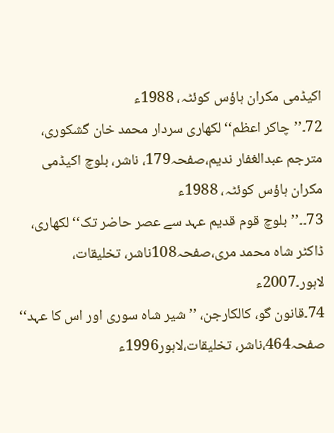اکیڈمی مکران ہاؤس کوئٹہ، 1988ء
72۔’’چاکر اعظم‘‘ لکھاری سردار محمد خان گشکوری، مترجم عبدالغفار ندیم،صفحہ179، ناشر، بلوچ اکیڈمی مکران ہاؤس کوئٹہ، 1988ء
73۔۔’’بلوچ قوم قدیم عہد سے عصر حاضر تک‘‘ لکھاری، ڈاکٹر شاہ محمد مری،صفحہ108ناشر، تخلیقات، لاہور۔2007ء
74۔قانون گو، کالکارجن، ’’شیر شاہ سوری اور اس کا عہد‘‘ صفحہ464،ناشر، تخلیقات،لاہور1996ء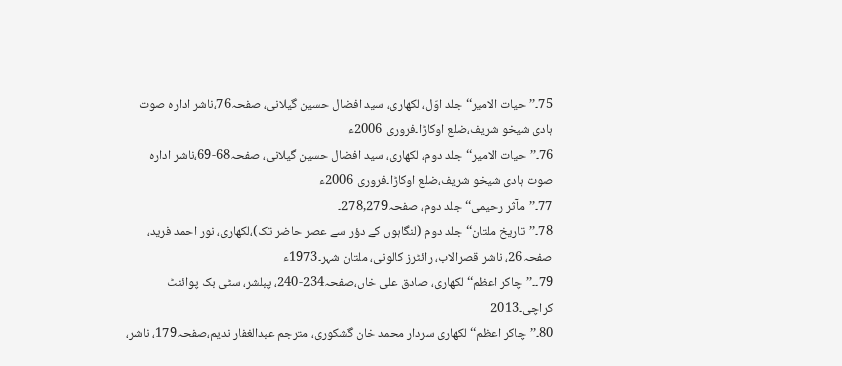75۔’’حیات الامیر‘‘جلد اوّل، لکھاری، سید افضال حسین گیلانی، صفحہ76،ناشر ادارہ صوت ہادی شیخو شریف،ضلع اوکاڑا۔فروری 2006ء
76۔’’حیات الامیر‘‘جلد دوم، لکھاری، سید افضال حسین گیلانی، صفحہ68-69،ناشر ادارہ صوت ہادی شیخو شریف،ضلع اوکاڑا۔فروری 2006ء
77۔’’مآثر رحیمی‘‘جلد دوم، صفحہ278,279۔
78۔’’تاریخ ملتان‘‘جلد دوم (لنگاہوں کے دؤر سے عصر حاضر تک)،لکھاری، نور احمد فرید، صفحہ26، ناشر قصرالاب، رائٹرز کالونی، ملتان شہر۔1973ء
79۔۔’’چاکر اعظم‘‘لکھاری، صادق علی خاں،صفحہ234-240، پبلشر، سٹی بک پوائنٹ کراچی۔2013
80۔’’چاکر اعظم‘‘ لکھاری سردار محمد خان گشکوری، مترجم عبدالغفار ندیم،صفحہ179، ناشر،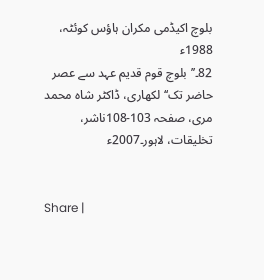بلوچ اکیڈمی مکران ہاؤس کوئٹہ، 1988ء
82۔’’بلوچ قوم قدیم عہد سے عصر حاضر تک‘‘ لکھاری، ڈاکٹر شاہ محمد مری، صفحہ 103-108ناشر، تخلیقات، لاہور۔2007ء


Share |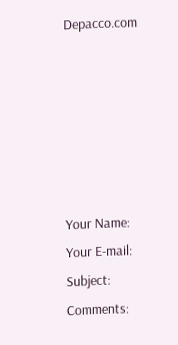Depacco.com






Your Name:
Your E-mail:
Subject:
Comments: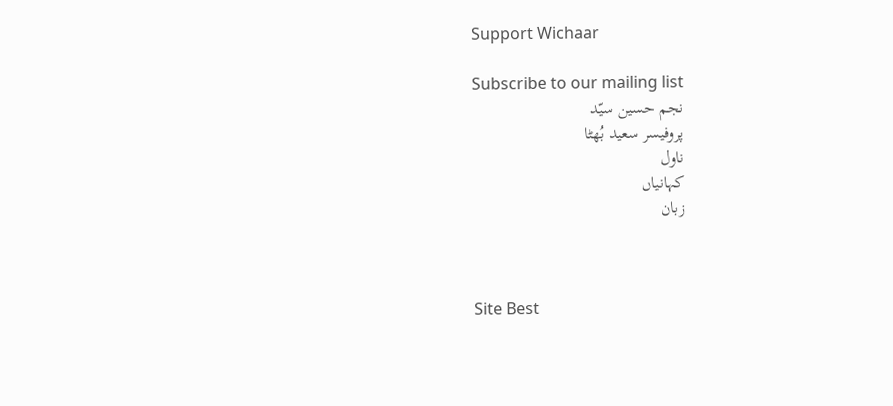Support Wichaar

Subscribe to our mailing list
نجم حسین سیّد
پروفیسر سعید بُھٹا
ناول
کہانیاں
زبان



Site Best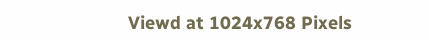Viewd at 1024x768 Pixels